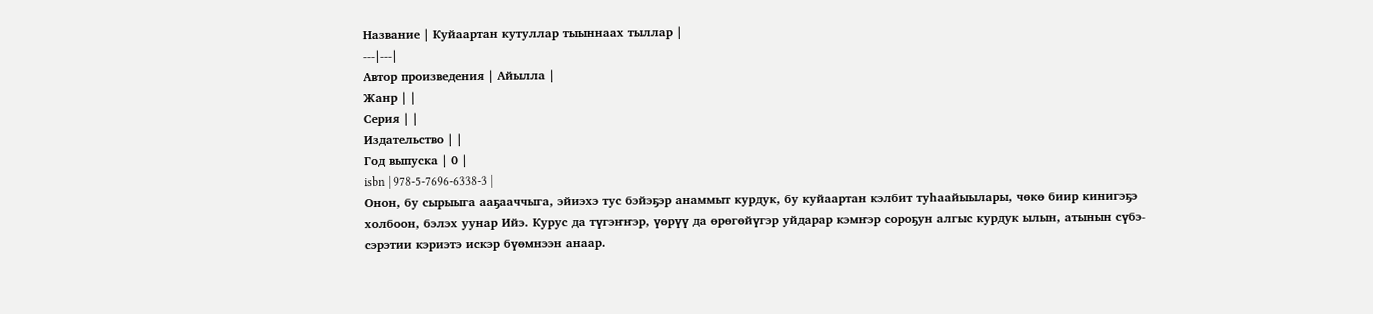Название | Куйаартан кутуллар тыыннаах тыллар |
---|---|
Автор произведения | Айылла |
Жанр | |
Серия | |
Издательство | |
Год выпуска | 0 |
isbn | 978-5-7696-6338-3 |
Онон, бу сырыыга ааҕааччыга, эйиэхэ тус бэйэҕэр анаммыт курдук, бу куйаартан кэлбит туһаайыылары, чөкө биир кинигэҕэ холбоон, бэлэх уунар Ийэ. Курус да түгэҥҥэр, үөрүү да өрөгөйүгэр уйдарар кэмҥэр сороҕун алгыс курдук ылын, атынын сүбэ-сэрэтии кэриэтэ искэр бүөмнээн анаар.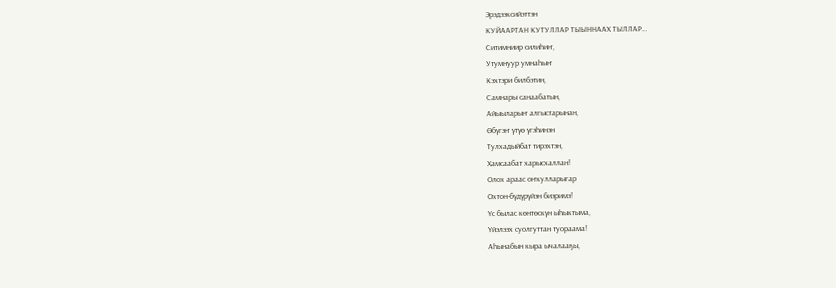Эрэдээксийэттэн
КУЙААРТАН КУТУЛЛАР ТЫЫННААХ ТЫЛЛАР…
Ситимниир силиһиҥ,
Утумнуур умнаһыҥ
Кэхтэри билбэтин,
Самнары санаабатын,
Айыыларыҥ алгыстарынан,
Өбүгэҥ үтүө үгэһинэн
Тулхадыйбат тирэхтэн,
Хамсаабат харысхаллан!
Олох араас оҥкулларыгар
Охтон-бүдүрүйэн биэримэ!
Үс былас көнтөскүн ыһыктыма,
Үйэлээх суолгуттан туораама!
Аһынабын кыра ычалааҕы,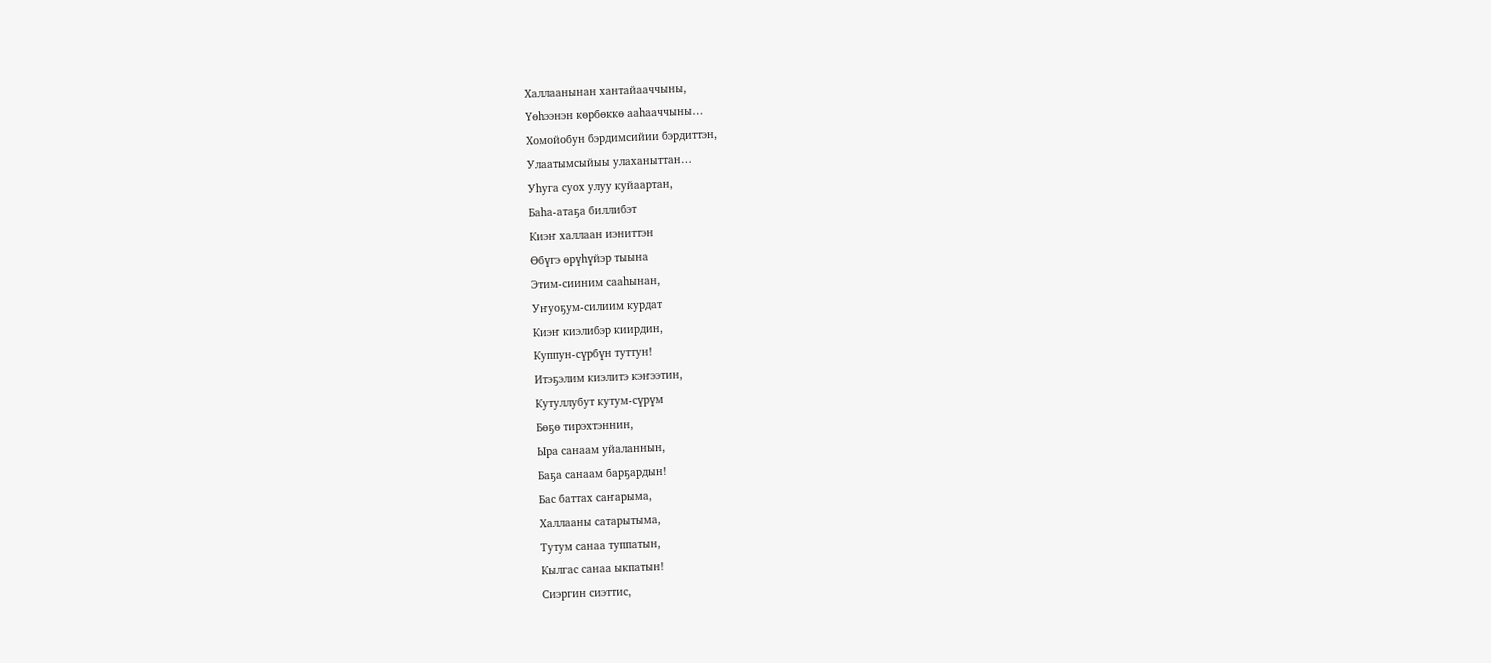Халлаанынан хантайааччыны,
Үөһээнэн көрбөккө ааһааччыны…
Хомойобун бэрдимсийии бэрдиттэн,
Улаатымсыйыы улаханыттан…
Уһуга суох улуу куйаартан,
Баһа-атаҕа биллибэт
Киэҥ халлаан иэниттэн
Өбүгэ өрүһүйэр тыына
Этим-сииним сааһынан,
Уҥуоҕум-силиим курдат
Киэҥ киэлибэр киирдин,
Куппун-сүрбүн туттун!
Итэҕэлим киэлитэ кэҥээтин,
Кутуллубут кутум-сүрүм
Бөҕө тирэхтэннин,
Ыра санаам уйаланнын,
Баҕа санаам барҕардын!
Бас баттах саҥарыма,
Халлааны сатарытыма,
Тутум санаа туппатын,
Кылгас санаа ыкпатын!
Сиэргин сиэттис,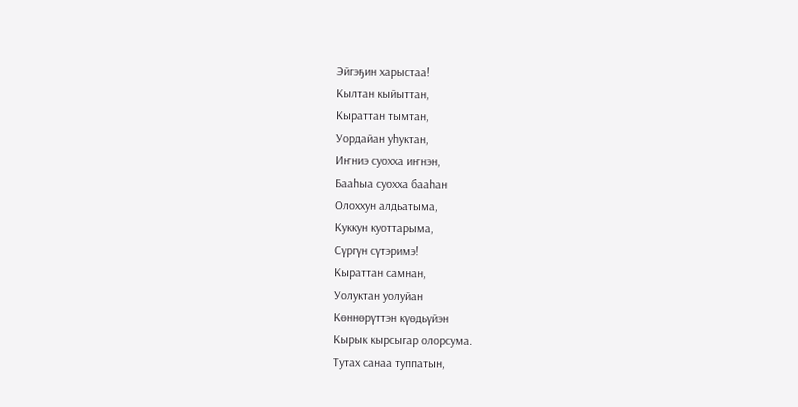Эйгэҕин харыстаа!
Кылтан кыйыттан,
Кыраттан тымтан,
Уордайан уһуктан,
Иҥниэ суохха иҥнэн,
Бааһыа суохха бааһан
Олоххун алдьатыма,
Куккун куоттарыма,
Сүргүн сүтэримэ!
Кыраттан самнан,
Уолуктан уолуйан
Көннөрүттэн күөдьүйэн
Кырык кырсыгар олорсума.
Тутах санаа туппатын,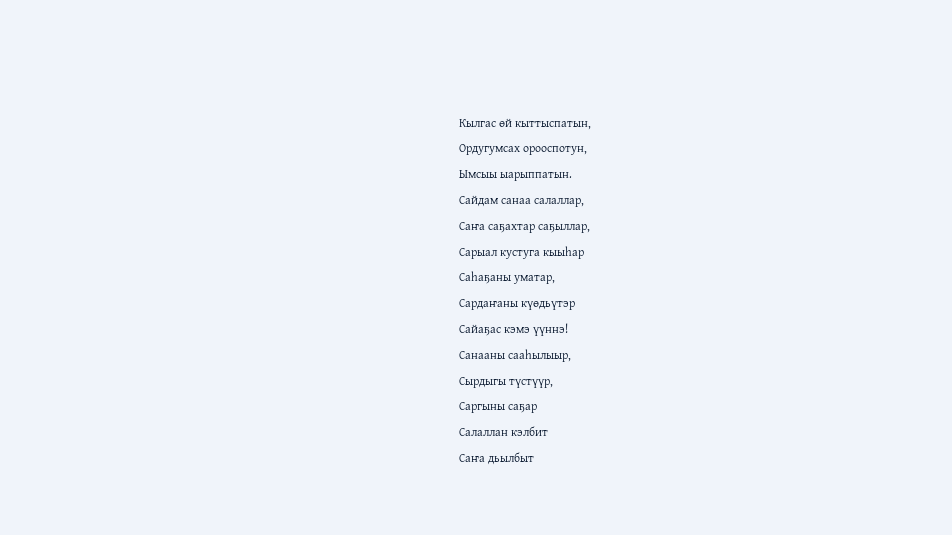Кылгас өй кыттыспатын,
Ордугумсах орооспотун,
Ымсыы ыарыппатын.
Сайдам санаа салаллар,
Саҥа саҕахтар саҕыллар,
Сарыал кустуга кыыһар
Саһаҕаны уматар,
Сардаҥаны күөдьүтэр
Сайаҕас кэмэ үүннэ!
Санааны сааһылыыр,
Сырдыгы түстүүр,
Саргыны саҕар
Салаллан кэлбит
Саҥа дьылбыт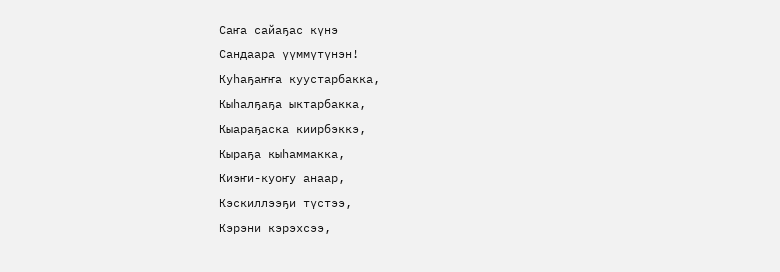Саҥа сайаҕас күнэ
Сандаара үүммүтүнэн!
Куһаҕаҥҥа куустарбакка,
Кыһалҕаҕа ыктарбакка,
Кыараҕаска киирбэккэ,
Кыраҕа кыһаммакка,
Киэҥи-куоҥу анаар,
Кэскиллээҕи түстээ,
Кэрэни кэрэхсээ,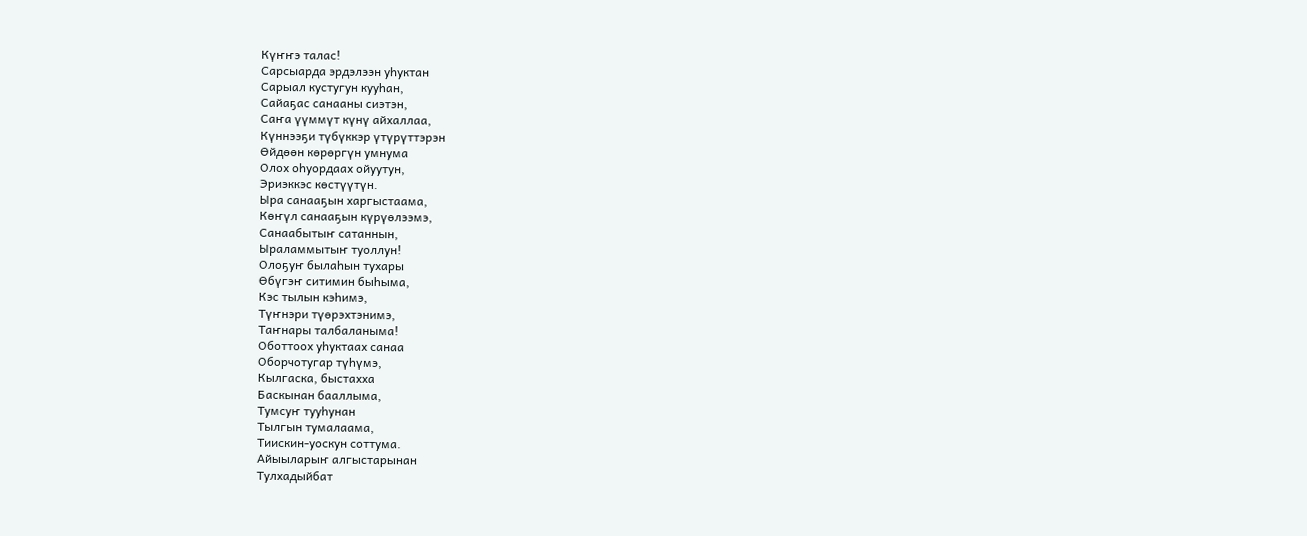Күҥҥэ талас!
Сарсыарда эрдэлээн уһуктан
Сарыал кустугун кууһан,
Сайаҕас санааны сиэтэн,
Саҥа үүммүт күнү айхаллаа,
Күннээҕи түбүккэр үтүрүттэрэн
Өйдөөн көрөргүн умнума
Олох оһуордаах ойуутун,
Эриэккэс көстүүтүн.
Ыра санааҕын харгыстаама,
Көҥүл санааҕын күрүөлээмэ,
Санаабытыҥ сатаннын,
Ыраламмытыҥ туоллун!
Олоҕуҥ былаһын тухары
Өбүгэҥ ситимин быһыма,
Кэс тылын кэһимэ,
Түҥнэри түөрэхтэнимэ,
Таҥнары талбаланыма!
Оботтоох уһуктаах санаа
Оборчотугар түһүмэ,
Кылгаска, быстахха
Баскынан бааллыма,
Тумсуҥ тууһунан
Тылгын тумалаама,
Тиискин-уоскун соттума.
Айыыларыҥ алгыстарынан
Тулхадыйбат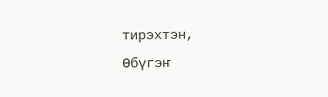тирэхтэн,
Өбүгэҥ